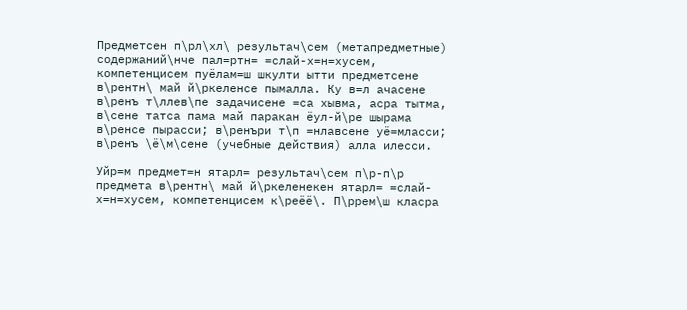Предметсен п\рл\хл\ результач\сем (метапредметные) содержаний\нче пал=ртн= =слай-х=н=хусем, компетенцисем пуёлам=ш шкулти ытти предметсене в\рентн\ май й\ркеленсе пымалла. Ку в=л ачасене в\ренъ т\ллев\пе задачисене =са хывма, асра тытма, в\сене татса пама май паракан ёул-й\ре шырама в\ренсе пырасси; в\ренъри т\п =нлавсене уё=мласси; в\ренъ \ё\м\сене (учебные действия) алла илесси.

Уйр=м предмет=н ятарл= результач\сем п\р-п\р предмета в\рентн\ май й\ркеленекен ятарл= =слай-х=н=хусем, компетенцисем к\реёё\. П\ррем\ш класра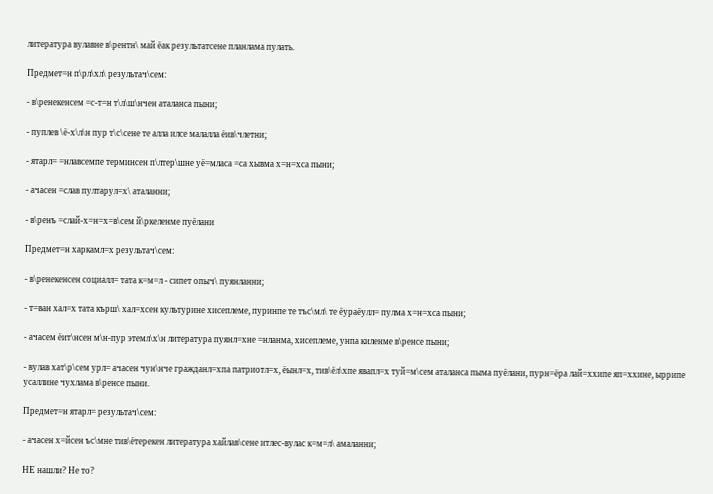литература вулавне в\рентн\ май ёак результатсене планлама пулать.

Предмет=н п\рл\хл\ результач\сем:

- в\ренекенсем =с-т=н т\л\ш\нчен аталанса пыни;

- пуплев \ё-х\л\н пур т\с\сене те алла илсе малалла ёив\члетни;

- ятарл= =нлавсемпе терминсен п\лтер\шне уё=мласа =са хывма х=н=хса пыни;

- ачасен =слав пултарул=х\ аталанни;

- в\ренъ =слай-х=н=х=в\сем й\ркеленме пуёлани

Предмет=н харкамл=х результач\сем:

- в\ренекенсен социалл= тата к=м=л - сипет опыч\ пуянланни;

- т=ван хал=х тата кърш\ хал=хсен культурине хисеплеме, пуринпе те тъс\мл\ те ёураёулл= пулма х=н=хса пыни;

- ачасем ёит\нсен м\н-пур этемл\х\н литература пуянл=хне =нланма, хисеплеме, унпа киленме в\ренсе пыни;

- вулав хат\р\сем урл= ачасен чун\нче гражданл=хпа патриотл=х, ёынл=х, тив\ёл\хпе явапл=х туй=м\сем аталанса пыма пуёлани, пурн=ёра лай=ххипе яп=ххине, ыррипе усаллине чухлама в\ренсе пыни.

Предмет=н ятарл= результач\сем:

- ачасен х=йсен ъс\мне тив\ётерекен литература хайлав\сене итлес-вулас к=м=л\ амаланни;

НЕ нашли? Не то?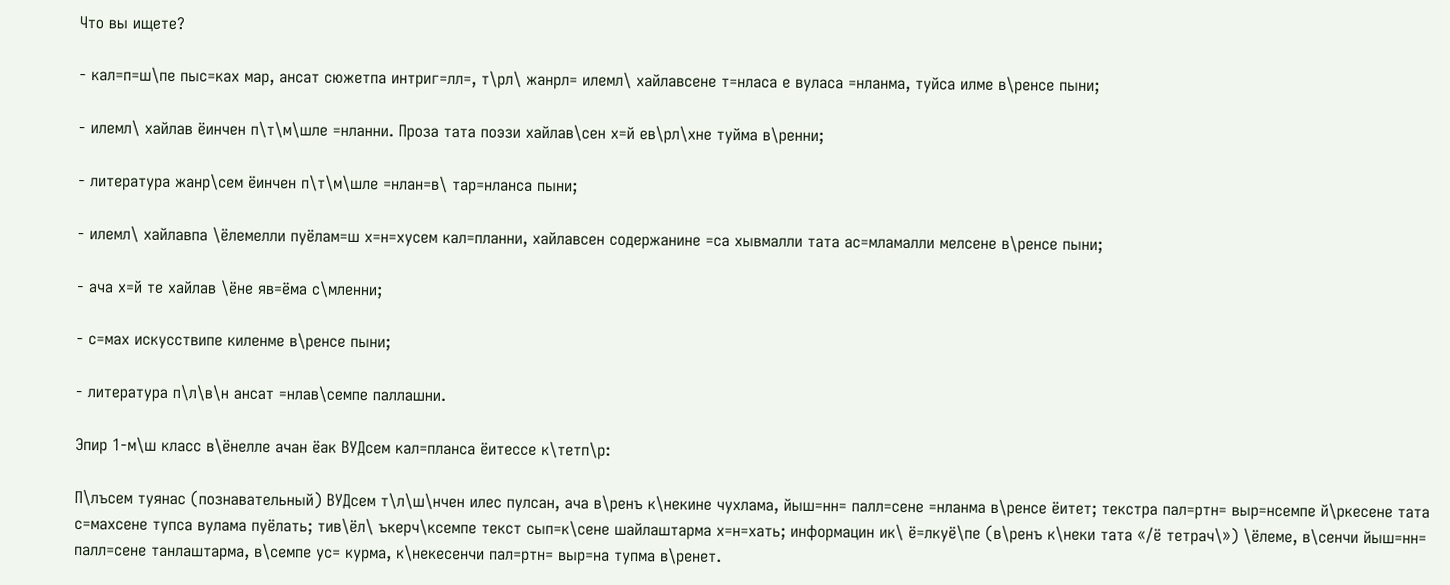Что вы ищете?

- кал=п=ш\пе пыс=ках мар, ансат сюжетпа интриг=лл=, т\рл\ жанрл= илемл\ хайлавсене т=нласа е вуласа =нланма, туйса илме в\ренсе пыни;

- илемл\ хайлав ёинчен п\т\м\шле =нланни. Проза тата поэзи хайлав\сен х=й ев\рл\хне туйма в\ренни;

- литература жанр\сем ёинчен п\т\м\шле =нлан=в\ тар=нланса пыни;

- илемл\ хайлавпа \ёлемелли пуёлам=ш х=н=хусем кал=планни, хайлавсен содержанине =са хывмалли тата ас=мламалли мелсене в\ренсе пыни;

- ача х=й те хайлав \ёне яв=ёма с\мленни;

- с=мах искусствипе киленме в\ренсе пыни;

- литература п\л\в\н ансат =нлав\семпе паллашни.

Эпир 1-м\ш класс в\ёнелле ачан ёак ВУДсем кал=планса ёитессе к\тетп\р:

П\лъсем туянас (познавательный) ВУДсем т\л\ш\нчен илес пулсан, ача в\ренъ к\некине чухлама, йыш=нн= палл=сене =нланма в\ренсе ёитет; текстра пал=ртн= выр=нсемпе й\ркесене тата с=махсене тупса вулама пуёлать; тив\ёл\ ъкерч\ксемпе текст сып=к\сене шайлаштарма х=н=хать; информацин ик\ ё=лкуё\пе (в\ренъ к\неки тата «/ё тетрач\») \ёлеме, в\сенчи йыш=нн= палл=сене танлаштарма, в\семпе ус= курма, к\некесенчи пал=ртн= выр=на тупма в\ренет.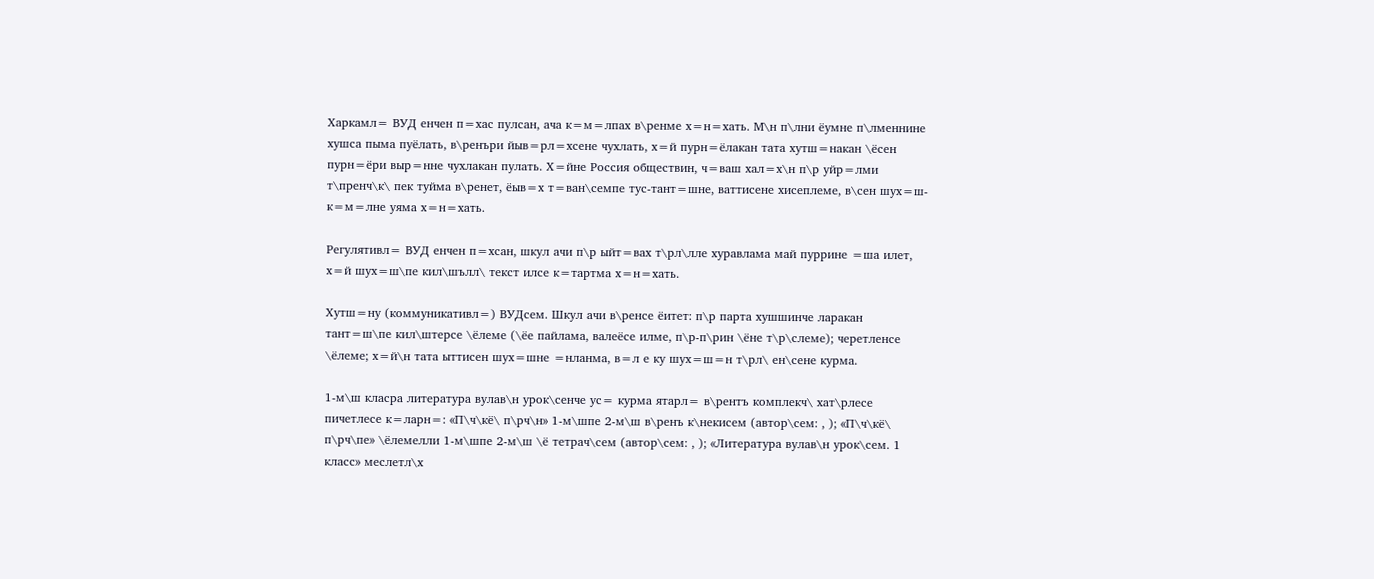Харкамл= ВУД енчен п=хас пулсан, ача к=м=лпах в\ренме х=н=хать. М\н п\лни ёумне п\лменнине хушса пыма пуёлать, в\ренъри йыв=рл=хсене чухлать, х=й пурн=ёлакан тата хутш=накан \ёсен пурн=ёри выр=нне чухлакан пулать. Х=йне Россия обществин, ч=ваш хал=х\н п\р уйр=лми т\пренч\к\ пек туйма в\ренет, ёыв=х т=ван\семпе тус-тант=шне, ваттисене хисеплеме, в\сен шух=ш-к=м=лне уяма х=н=хать.

Регулятивл= ВУД енчен п=хсан, шкул ачи п\р ыйт=вах т\рл\лле хуравлама май пуррине =ша илет, х=й шух=ш\пе кил\шълл\ текст илсе к=тартма х=н=хать.

Хутш=ну (коммуникативл=) ВУДсем. Шкул ачи в\ренсе ёитет: п\р парта хушшинче ларакан тант=ш\пе кил\штерсе \ёлеме (\ёе пайлама, валеёсе илме, п\р-п\рин \ёне т\р\слеме); черетленсе \ёлеме; х=й\н тата ыттисен шух=шне =нланма, в=л е ку шух=ш=н т\рл\ ен\сене курма.

1-м\ш класра литература вулав\н урок\сенче ус= курма ятарл= в\рентъ комплекч\ хат\рлесе пичетлесе к=ларн=: «П\ч\кё\ п\рч\н» 1-м\шпе 2-м\ш в\ренъ к\некисем (автор\сем: , ); «П\ч\кё\ п\рч\пе» \ёлемелли 1-м\шпе 2-м\ш \ё тетрач\сем (автор\сем: , ); «Литература вулав\н урок\сем. 1 класс» меслетл\х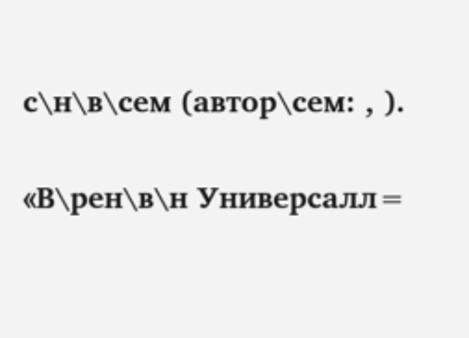с\н\в\сем (автор\сем: , ).

«В\рен\в\н Универсалл=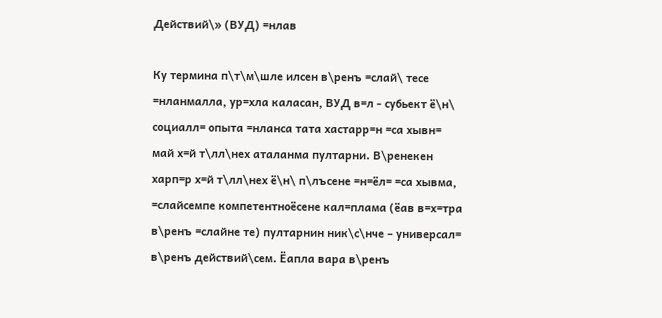Действий\» (ВУД) =нлав

Ку термина п\т\м\шле илсен в\ренъ =слай\ тесе =нланмалла, ур=хла каласан, ВУД в=л - субьект ё\н\ социалл= опыта =нланса тата хастарр=н =са хывн= май х=й т\лл\нех аталанма пултарни. В\ренекен харп=р х=й т\лл\нех ё\н\ п\лъсене =н=ёл= =са хывма, =слайсемпе компетентноёсене кал=плама (ёав в=х=тра в\ренъ =слайне те) пултарнин ник\с\нче – универсал= в\ренъ действий\сем. Ёапла вара в\ренъ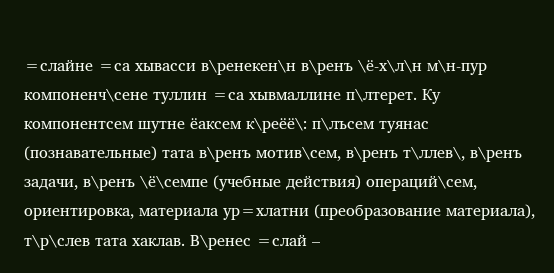=слайне =са хывасси в\ренекен\н в\ренъ \ё-х\л\н м\н-пур компоненч\сене туллин =са хывмаллине п\лтерет. Ку компонентсем шутне ёаксем к\реёё\: п\лъсем туянас (познавательные) тата в\ренъ мотив\сем, в\ренъ т\ллев\, в\ренъ задачи, в\ренъ \ё\семпе (учебные действия) операций\сем, ориентировка, материала ур=хлатни (преобразование материала), т\р\слев тата хаклав. В\ренес =слай –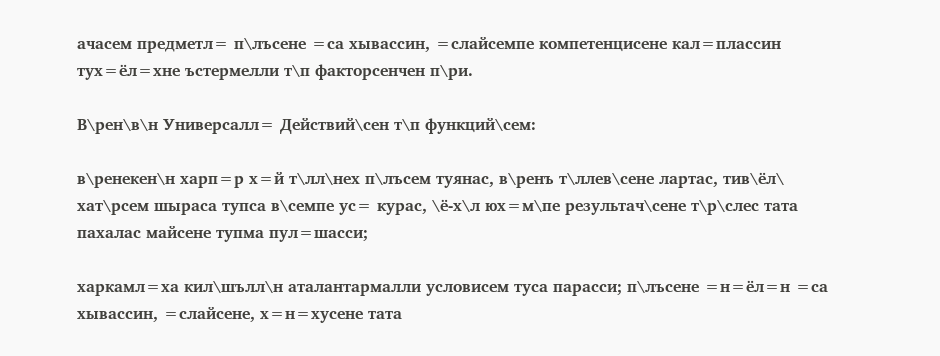ачасем предметл= п\лъсене =са хывассин, =слайсемпе компетенцисене кал=плассин тух=ёл=хне ъстермелли т\п факторсенчен п\ри.

В\рен\в\н Универсалл= Действий\сен т\п функций\сем:

в\ренекен\н харп=р х=й т\лл\нех п\лъсем туянас, в\ренъ т\ллев\сене лартас, тив\ёл\ хат\рсем шыраса тупса в\семпе ус= курас, \ё-х\л юх=м\пе результач\сене т\р\слес тата пахалас майсене тупма пул=шасси;

харкамл=ха кил\шълл\н аталантармалли условисем туса парасси; п\лъсене =н=ёл=н =са хывассин, =слайсене, х=н=хусене тата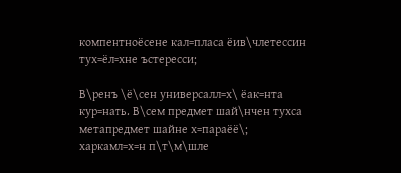компентноёсене кал=пласа ёив\члетессин тух=ёл=хне ъстересси;

В\ренъ \ё\сен универсалл=х\ ёак=нта кур=нать. В\сем предмет шай\нчен тухса метапредмет шайне х=параёё\; харкамл=х=н п\т\м\шле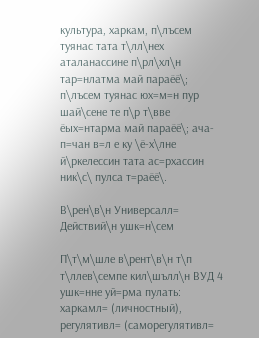культура, харкам, п\лъсем туянас тата т\лл\нех аталанассине п\рл\хл\н тар=нлатма май параёё\; п\лъсем туянас юх=м=н пур шай\сене те п\р т\вве ёых=нтарма май параёё\; ача-п=чан в=л е ку \ё-х\лне й\ркелессин тата ас=рхассин ник\с\ пулса т=раёё\.

В\рен\в\н Универсалл= Действий\н ушк=н\сем

П\т\м\шле в\рент\в\н т\п т\ллев\семпе кил\шълл\н ВУД 4 ушк=нне уй=рма пулать: харкамл= (личностный), регулятивл= (саморегулятивл=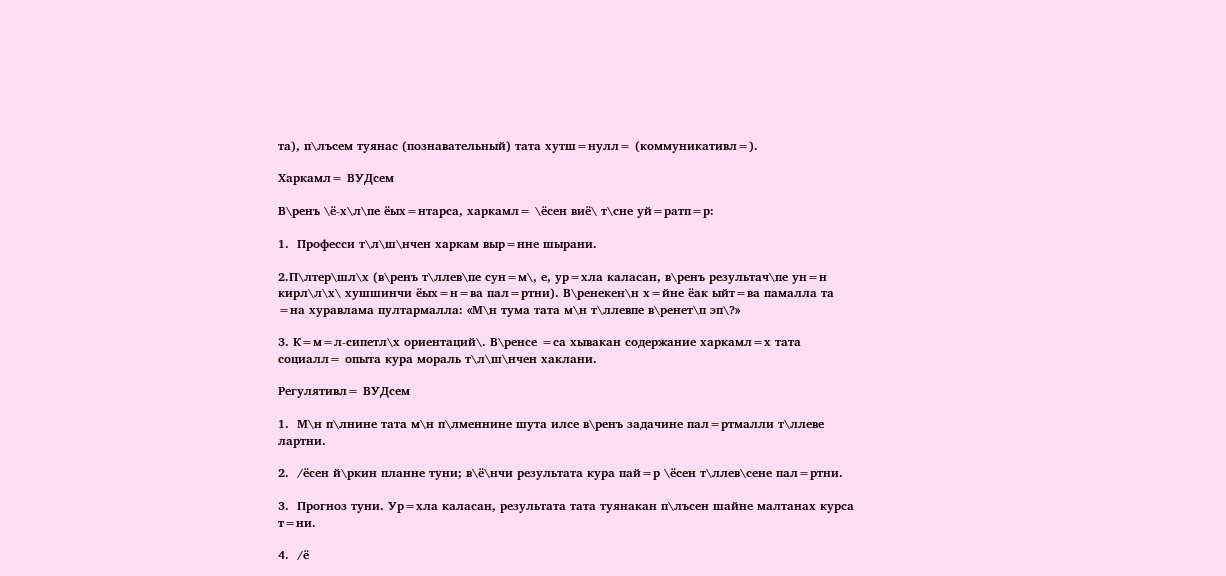та), п\лъсем туянас (познавательный) тата хутш=нулл= (коммуникативл=).

Харкамл= ВУДсем

В\ренъ \ё-х\л\пе ёых=нтарса, харкамл= \ёсен виё\ т\сне уй=ратп=р:

1.  Професси т\л\ш\нчен харкам выр=нне шырани.

2.П\лтер\шл\х (в\ренъ т\ллев\пе сун=м\, е, ур=хла каласан, в\ренъ результач\пе ун=н кирл\л\х\ хушшинчи ёых=н=ва пал=ртни). В\ренекен\н х=йне ёак ыйт=ва памалла та =на хуравлама пултармалла: «М\н тума тата м\н т\ллевпе в\ренет\п эп\?»

3. К=м=л-сипетл\х ориентаций\. В\ренсе =са хывакан содержание харкамл=х тата социалл= опыта кура мораль т\л\ш\нчен хаклани.

Регулятивл= ВУДсем

1.  М\н п\лнине тата м\н п\лменнине шута илсе в\ренъ задачине пал=ртмалли т\ллеве лартни.

2.  /ёсен й\ркин планне туни; в\ё\нчи результата кура пай=р \ёсен т\ллев\сене пал=ртни.

3.  Прогноз туни. Ур=хла каласан, результата тата туянакан п\лъсен шайне малтанах курса т=ни.

4.  /ё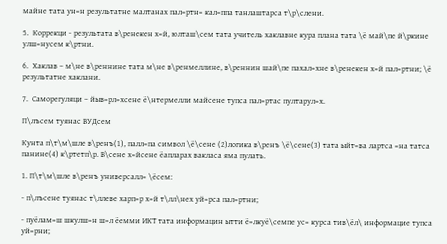майне тата ун=н результатне малтанах пал=ртн= кал=ппа танлаштарса т\р\слени.

5.  Коррекци - результата в\ренекен х=й, юлташ\сем тата учитель хаклавне кура плана тата \ё май\пе й\ркине улш=нусем к\ртни.

6.  Хаклав – м\не в\реннине тата м\не в\ренмеллине, в\реннин шай\пе пахал=хне в\ренекен х=й пал=ртни; \ё результатне хаклани.

7.  Саморегуляци – йыв=рл=хсене ё\нтермелли майсене тупса пал=ртас пултарул=х.

П\лъсем туянас ВУДсем

Кунта п\т\м\шле в\ренъ(1), палл=па символ \ё\сене (2)логика в\ренъ \ё\сене(3) тата ыйт=ва лартса =на татса панине(4) к\ртетп\р. В\сене х=йсене ёапларах вакласа яма пулать.

1. П\т\м\шле в\ренъ универсалл= \ёсем:

- п\лъсене туянас т\ллеве харп=р х=й т\лл\нех уй=рса пал=ртни;

- пуёлам=ш шкулш=н ш=л ёемми ИКТ тата информацин ытти ё=лкуё\семпе ус= курса тив\ёл\ информацие тупса уй=рни;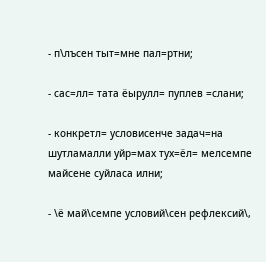- п\лъсен тыт=мне пал=ртни;

- сас=лл= тата ёырулл= пуплев =слани;

- конкретл= условисенче задач=на шутламалли уйр=мах тух=ёл= мелсемпе майсене суйласа илни;

- \ё май\семпе условий\сен рефлексий\,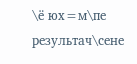\ё юх=м\пе результач\сене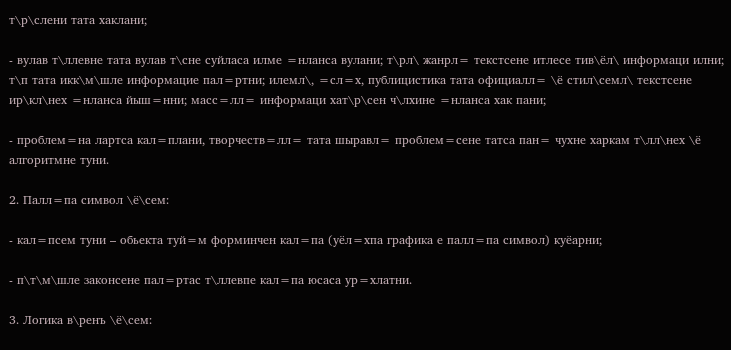т\р\слени тата хаклани;

- вулав т\ллевне тата вулав т\сне суйласа илме =нланса вулани; т\рл\ жанрл= текстсене итлесе тив\ёл\ информаци илни; т\п тата икк\м\шле информацие пал=ртни; илемл\, =сл=х, публицистика тата официалл= \ё стил\семл\ текстсене ир\кл\нех =нланса йыш=нни; масс=лл= информаци хат\р\сен ч\лхине =нланса хак пани;

- проблем=на лартса кал=плани, творчеств=лл= тата шыравл= проблем=сене татса пан= чухне харкам т\лл\нех \ё алгоритмне туни.

2. Палл=па символ \ё\сем:

- кал=псем туни – обьекта туй=м форминчен кал=па (уёл=хпа графика е палл=па символ) куёарни;

- п\т\м\шле законсене пал=ртас т\ллевпе кал=па юсаса ур=хлатни.

3. Логика в\ренъ \ё\сем: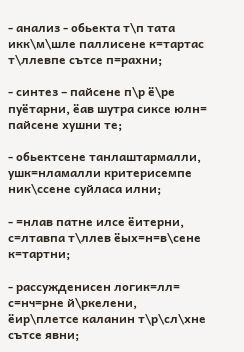- анализ - обьекта т\п тата икк\м\шле паллисене к=тартас т\ллевпе сътсе п=рахни;

- синтез – пайсене п\р ё\ре пуётарни, ёав шутра сиксе юлн= пайсене хушни те;

- обьектсене танлаштармалли, ушк=нламалли критерисемпе ник\ссене суйласа илни;

- =нлав патне илсе ёитерни, с=лтавпа т\ллев ёых=н=в\сене к=тартни;

- рассужденисен логик=лл= с=нч=рне й\ркелени, ёир\плетсе каланин т\р\сл\хне сътсе явни;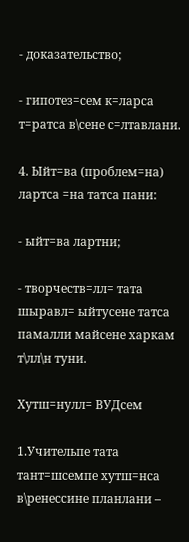- доказательство;

- гипотез=сем к=ларса т=ратса в\сене с=лтавлани.

4. Ыйт=ва (проблем=на) лартса =на татса пани:

- ыйт=ва лартни;

- творчеств=лл= тата шыравл= ыйтусене татса памалли майсене харкам т\лл\н туни.

Хутш=нулл= ВУДсем

1.Учительпе тата тант=шсемпе хутш=нса в\ренессине планлани –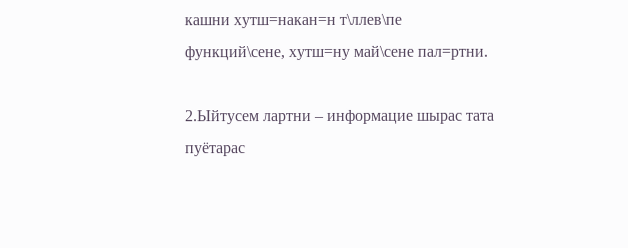кашни хутш=накан=н т\ллев\пе функций\сене, хутш=ну май\сене пал=ртни.

2.Ыйтусем лартни – информацие шырас тата пуётарас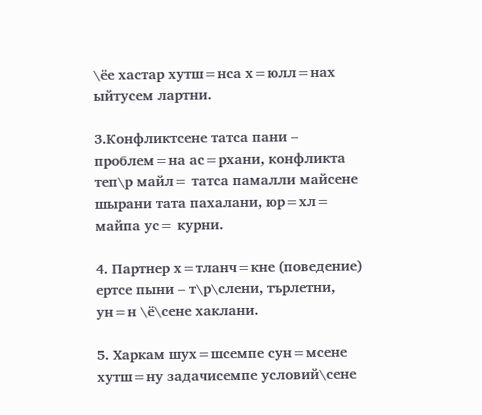\ёе хастар хутш=нса х=юлл=нах ыйтусем лартни.

3.Конфликтсене татса пани – проблем=на ас=рхани, конфликта теп\р майл= татса памалли майсене шырани тата пахалани, юр=хл= майпа ус= курни.

4. Партнер х=тланч=кне (поведение) ертсе пыни – т\р\слени, търлетни, ун=н \ё\сене хаклани.

5. Харкам шух=шсемпе сун=мсене хутш=ну задачисемпе условий\сене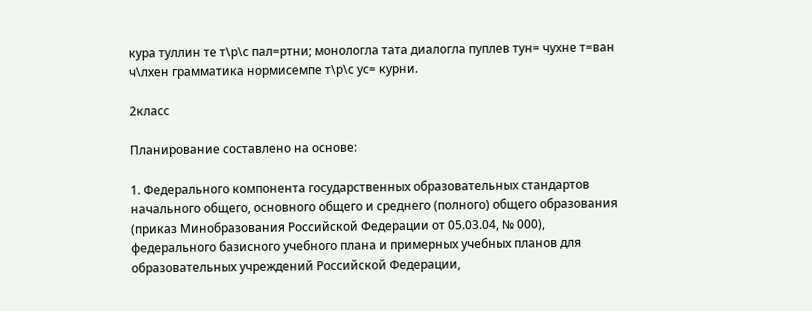кура туллин те т\р\с пал=ртни; монологла тата диалогла пуплев тун= чухне т=ван ч\лхен грамматика нормисемпе т\р\с ус= курни.

2класс

Планирование составлено на основе:

1. Федерального компонента государственных образовательных стандартов начального общего, основного общего и среднего (полного) общего образования (приказ Минобразования Российской Федерации от 05.03.04, № 000), федерального базисного учебного плана и примерных учебных планов для образовательных учреждений Российской Федерации,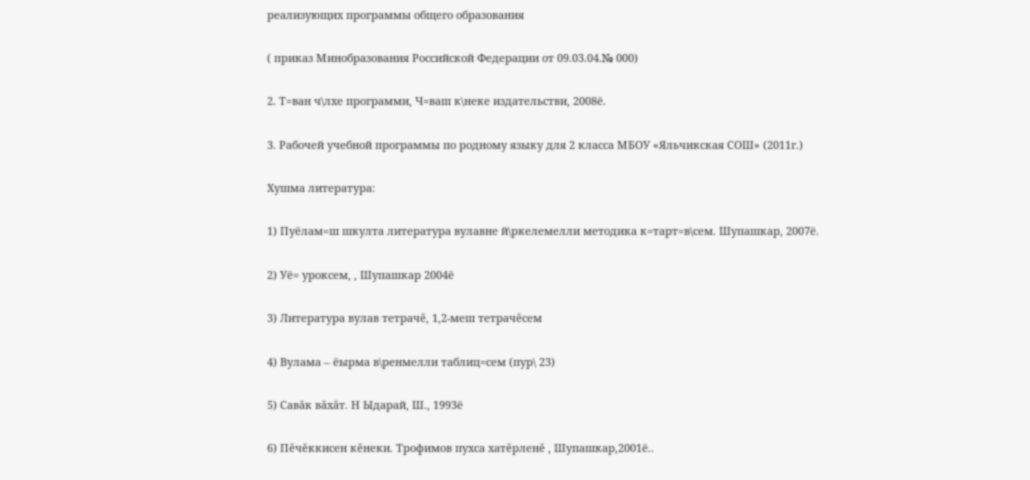реализующих программы общего образования

( приказ Минобразования Российской Федерации от 09.03.04.№ 000)

2. Т=ван ч\лхе программи, Ч=ваш к\неке издательстви, 2008ё.

3. Рабочей учебной программы по родному языку для 2 класса МБОУ «Яльчикская СОШ» (2011г.)

Хушма литература:

1) Пуёлам=ш шкулта литература вулавне й\ркелемелли методика к=тарт=в\сем. Шупашкар, 2007ё.

2) Уё= уроксем, , Шупашкар 2004ё

3) Литература вулав тетрачĕ, 1,2-меш тетрачĕсем

4) Вулама – ёырма в\ренмелли таблиц=сем (пур\ 23)

5) Савăк вăхăт. Н Ыдарай, Ш., 1993ё

6) Пĕчĕккисен кĕнеки. Трофимов пухса хатĕрленĕ , Шупашкар,2001ё..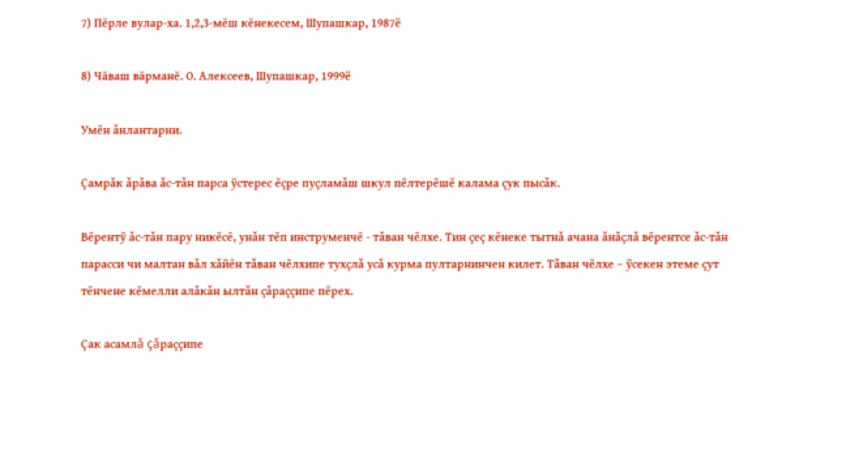7) Пĕрле вулар-ха. 1,2,3-мĕш кĕнекесем, Шупашкар, 1987ё

8) Чăваш вăрманĕ. О. Алексеев, Шупашкар, 1999ё

Умẽн ǎнлантарни.

Çамрǎк ǎрǎва ǎс-тǎн парса ўстерес ẽçре пуçламǎш шкул пẽлтерẽшẽ калама çук пысǎк.

Вẽрентў ǎс-тǎн пару никẽсẽ, унǎн тẽп инструменчẽ - тǎван чẽлхе. Тин çеç кẽнеке тытнǎ ачана ǎнǎçлǎ вẽрентсе ǎс-тǎн парасси чи малтан вǎл хǎйẽн тǎван чẽлхипе тухçлǎ усǎ курма пултарнинчен килет. Тǎван чẽлхе – ўсекен этеме çут тẽнчене кẽмелли алǎкǎн ылтǎн çǎраççипе пẽрех.

Çак асамлǎ çǎраççипе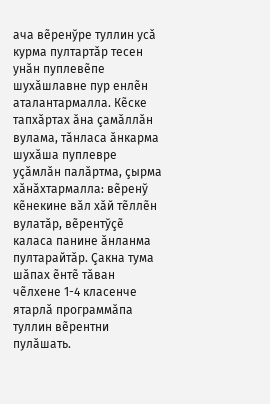ача вẽренўре туллин усǎ курма пултартǎр тесен унǎн пуплевẽпе шухǎшлавне пур енлẽн аталантармалла. Кẽске тапхǎртах ǎна çамǎллǎн вулама, тǎнласа ǎнкарма шухǎша пуплевре уçǎмлǎн палǎртма, çырма хǎнǎхтармалла: вẽренў кẽнекине вǎл хǎй тẽллẽн вулатǎр, вẽрентўçẽ каласа панине ǎнланма пултарайтǎр. Çакна тума шǎпах ẽнтẽ тǎван чẽлхене 1-4 класенче ятарлǎ программǎпа туллин вẽрентни пулǎшать.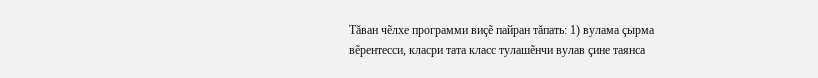Тǎван чẽлхе программи виçẽ пайран тǎпать: 1) вулама çырма вẽрентесси, класри тата класс тулашẽнчи вулав çине таянса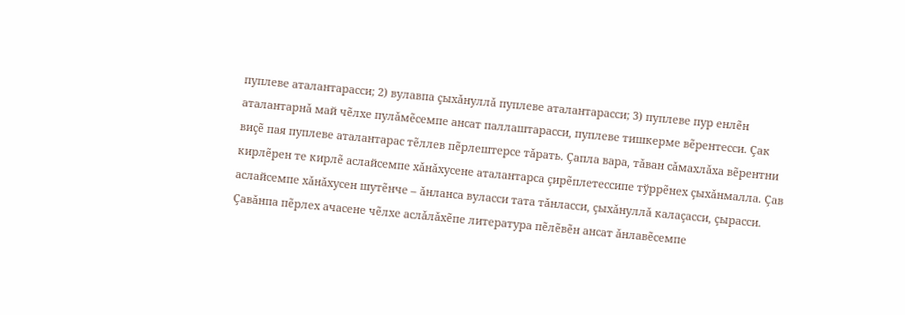пуплеве аталантарасси; 2) вулавпа çыхǎнуллǎ пуплеве аталантарасси; 3) пуплеве пур енлẽн аталантарнǎ май чẽлхе пулǎмẽсемпе ансат паллаштарасси, пуплеве тишкерме вẽрентесси. Çак виçẽ пая пуплеве аталантарас тẽллев пẽрлештерсе тǎрать. Çапла вара, тǎван сǎмахлǎха вẽрентни кирлẽрен те кирлẽ аслайсемпе хǎнǎхусене аталантарса çирẽплетессипе тўррẽнех çыхǎнмалла. Çав аслайсемпе хǎнǎхусен шутẽнче – ǎнланса вуласси тата тǎнласси, çыхǎнуллǎ калаçасси, çырасси. Çавǎнпа пẽрлех ачасене чẽлхе аслǎлǎхẽпе литература пẽлẽвẽн ансат ǎнлавẽсемпе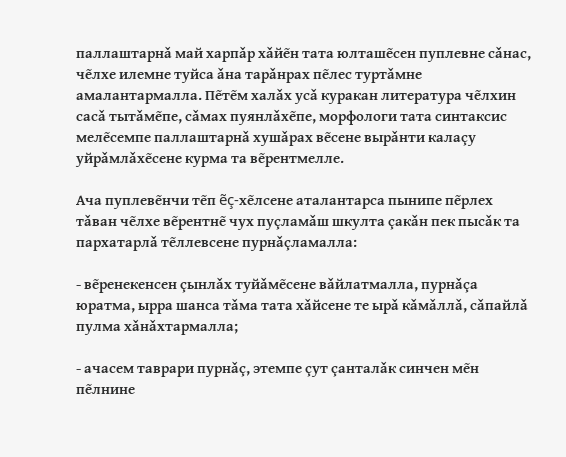паллаштарнǎ май харпǎр хǎйẽн тата юлташẽсен пуплевне сǎнас, чẽлхе илемне туйса ǎна тарǎнрах пẽлес туртǎмне амалантармалла. Пẽтẽм халǎх усǎ куракан литература чẽлхин сасǎ тытǎмẽпе, сǎмах пуянлǎхẽпе, морфологи тата синтаксис мелẽсемпе паллаштарнǎ хушǎрах вẽсене вырǎнти калаçу уйрǎмлǎхẽсене курма та вẽрентмелле.

Ача пуплевẽнчи тẽп ẽç-хẽлсене аталантарса пынипе пẽрлех тǎван чẽлхе вẽрентнẽ чух пуçламǎш шкулта çакǎн пек пысǎк та пархатарлǎ тẽллевсене пурнǎçламалла:

- вẽренекенсен çынлǎх туйǎмẽсене вǎйлатмалла, пурнǎçа юратма, ырра шанса тǎма тата хǎйсене те ырǎ кǎмǎллǎ, сǎпайлǎ пулма хǎнǎхтармалла;

- ачасем таврари пурнǎç, этемпе çут çанталǎк синчен мẽн пẽлнине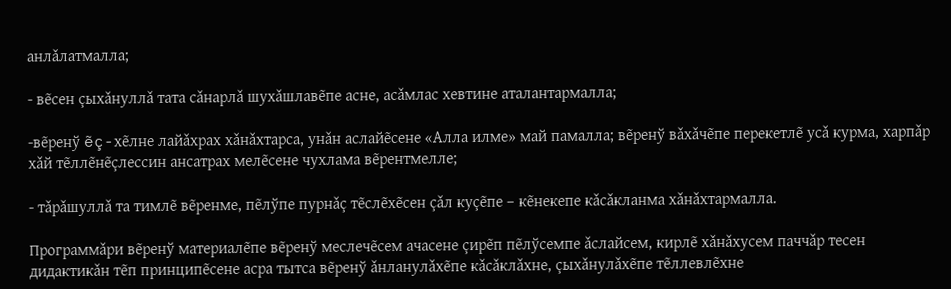анлǎлатмалла;

- вẽсен çыхǎнуллǎ тата сǎнарлǎ шухǎшлавẽпе асне, асǎмлас хевтине аталантармалла;

-вẽренў ẽç-хẽлне лайǎхрах хǎнǎхтарса, унǎн аслайẽсене «Алла илме» май памалла; вẽренў вǎхǎчẽпе перекетлẽ усǎ курма, харпǎр хǎй тẽллẽнẽçлессин ансатрах мелẽсене чухлама вẽрентмелле;

- тǎрǎшуллǎ та тимлẽ вẽренме, пẽлўпе пурнǎç тẽслẽхẽсен çǎл куçẽпе – кẽнекепе кǎсǎкланма хǎнǎхтармалла.

Программǎри вẽренў материалẽпе вẽренў меслечẽсем ачасене çирẽп пẽлўсемпе ǎслайсем, кирлẽ хǎнǎхусем паччǎр тесен дидактикǎн тẽп принципẽсене асра тытса вẽренў ǎнланулǎхẽпе кǎсǎклǎхне, çыхǎнулǎхẽпе тẽллевлẽхне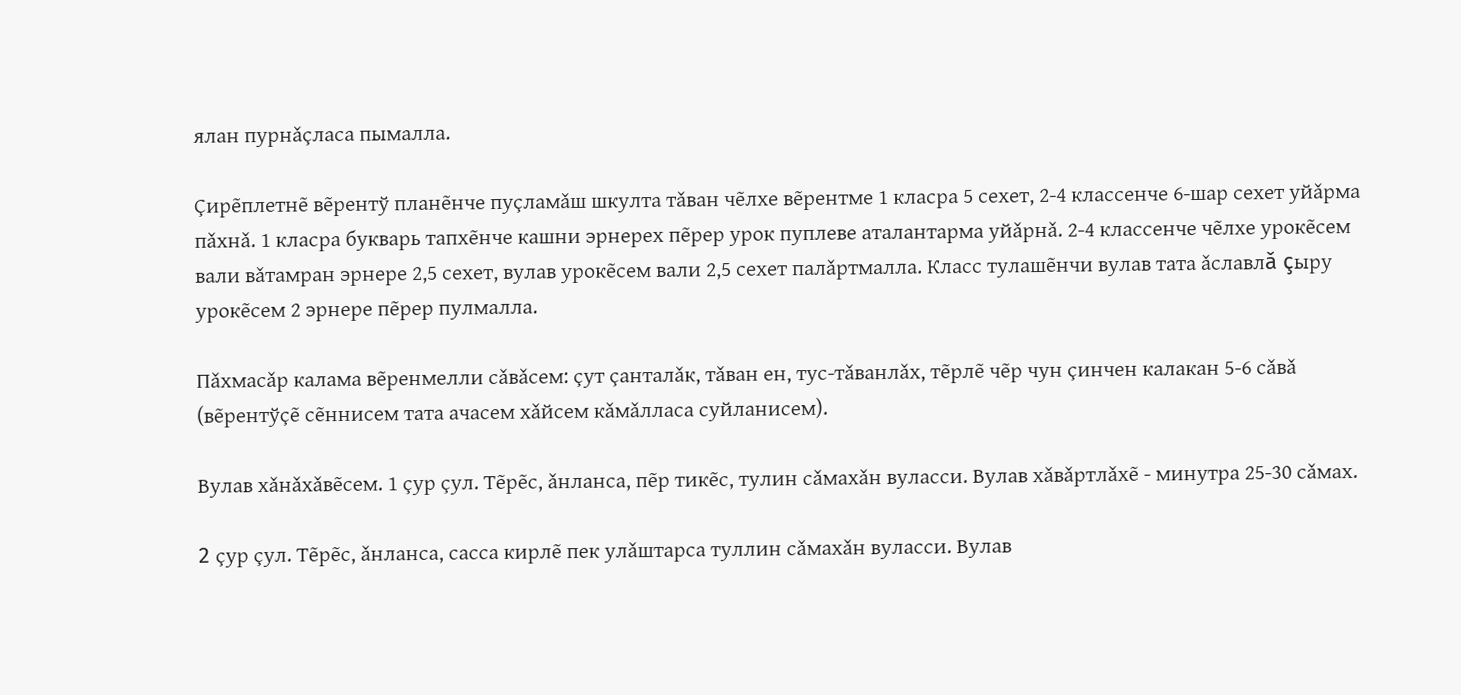ялан пурнǎçласа пымалла.

Çирẽплетнẽ вẽрентў планẽнче пуçламǎш шкулта тǎван чẽлхе вẽрентме 1 класра 5 сехет, 2-4 классенче 6-шар сехет уйǎрма пǎхнǎ. 1 класра букварь тапхẽнче кашни эрнерех пẽрер урок пуплеве аталантарма уйǎрнǎ. 2-4 классенче чẽлхе урокẽсем вали вǎтамран эрнере 2,5 сехет, вулав урокẽсем вали 2,5 сехет палǎртмалла. Класс тулашẽнчи вулав тата ǎславлǎ çыру урокẽсем 2 эрнере пẽрер пулмалла.

Пǎхмасǎр калама вẽренмелли сǎвǎсем: çут çанталǎк, тǎван ен, тус-тǎванлǎх, тẽрлẽ чẽр чун çинчен калакан 5-6 сǎвǎ (вẽрентўçẽ сẽннисем тата ачасем хǎйсем кǎмǎлласа суйланисем).

Вулав хǎнǎхǎвẽсем. 1 çур çул. Тẽрẽс, ǎнланса, пẽр тикẽс, тулин сǎмахǎн вуласси. Вулав хǎвǎртлǎхẽ - минутра 25-30 сǎмах.

2 çур çул. Тẽрẽс, ǎнланса, сасса кирлẽ пек улǎштарса туллин сǎмахǎн вуласси. Вулав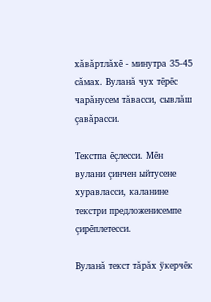хǎвǎртлǎхẽ - минутра 35-45 сǎмах. Вуланǎ чух тẽрẽс чарǎнусем тǎвасси, сывлǎш çавǎрасси.

Текстпа ẽçлесси. Мẽн вулани çинчен ыйтусене хуравласси, каланине текстри предложенисемпе çирẽплетесси.

Вуланǎ текст тǎрǎх ўкерчẽк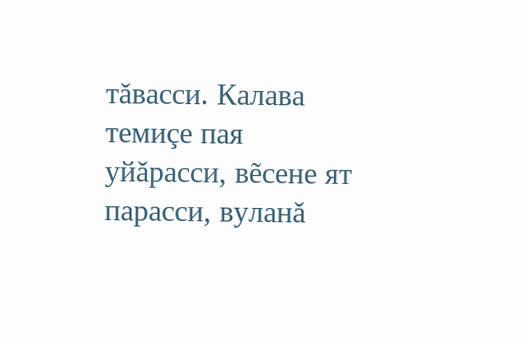тǎвасси. Калава темиçе пая уйǎрасси, вẽсене ят парасси, вуланǎ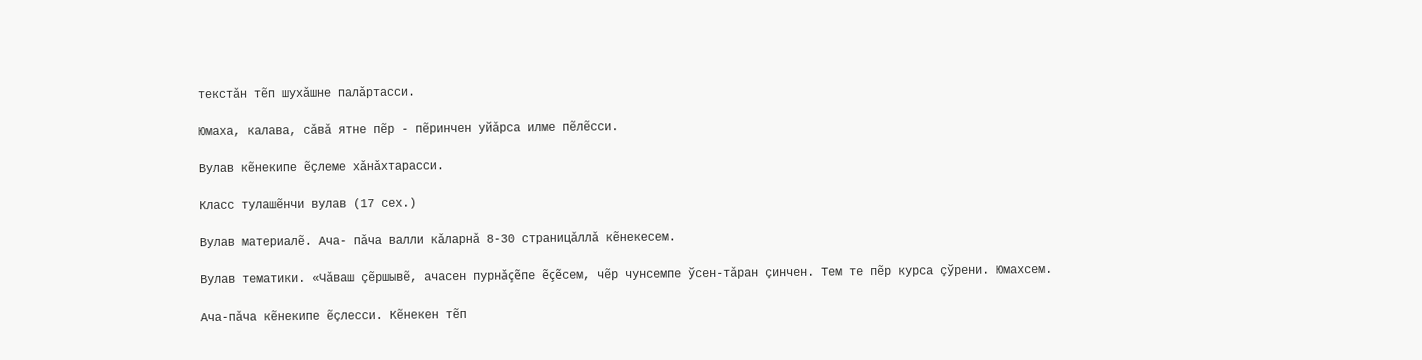текстǎн тẽп шухǎшне палǎртасси.

Юмаха, калава, сǎвǎ ятне пẽр - пẽринчен уйǎрса илме пẽлẽсси.

Вулав кẽнекипе ẽçлеме хǎнǎхтарасси.

Класс тулашẽнчи вулав (17 сех.)

Вулав материалẽ. Ача- пǎча валли кǎларнǎ 8-30 страницǎллǎ кẽнекесем.

Вулав тематики. «Чǎваш çẽршывẽ, ачасен пурнǎçẽпе ẽçẽсем, чẽр чунсемпе ўсен-тǎран çинчен. Тем те пẽр курса çўрени. Юмахсем.

Ача-пǎча кẽнекипе ẽçлесси. Кẽнекен тẽп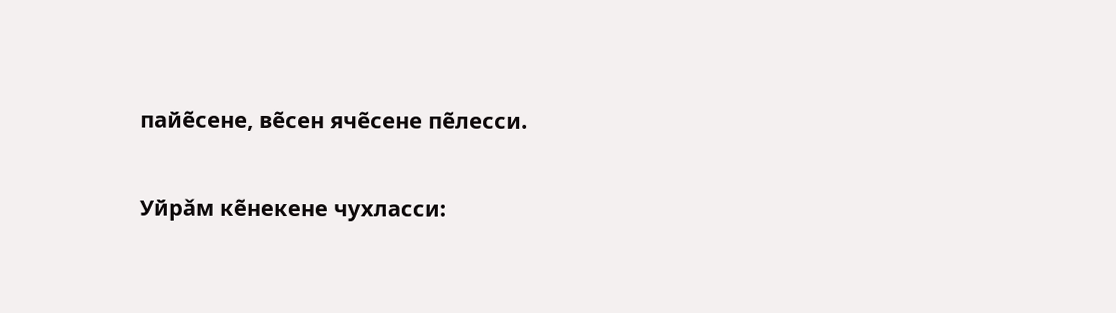пайẽсене, вẽсен ячẽсене пẽлесси.

Уйрǎм кẽнекене чухласси: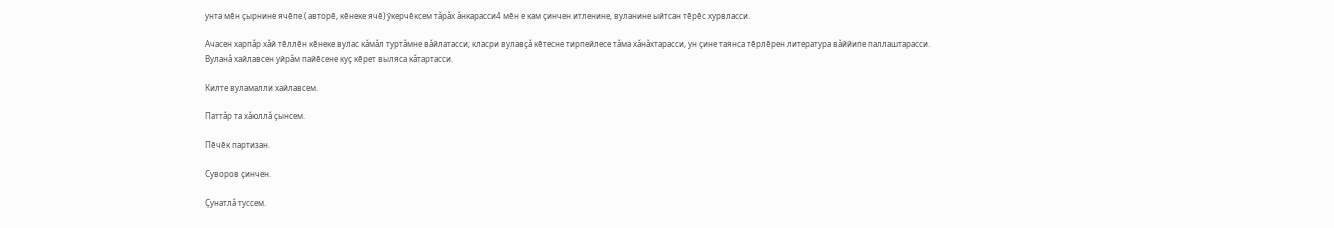унта мẽн çырнине ячẽпе ( авторẽ, кẽнеке ячẽ) ўкерчẽксем тǎрǎх ǎнкарасси4 мẽн е кам çинчен итленине, вуланине ыйтсан тẽрẽс хурвласси.

Ачасен харпǎр хǎй тẽллẽн кẽнеке вулас кǎмǎл туртǎмне вǎйлатасси; класри вулавçǎ кẽтесне тирпейлесе тǎма хǎнǎхтарасси, ун çине таянса тẽрлẽрен литература вǎййипе паллаштарасси. Вуланǎ хайлавсен уйрǎм пайẽсене куç кẽрет выляса кǎтартасси.

Килте вуламалли хайлавсем.

Паттǎр та хǎюллǎ çынсем.

Пẽчẽк партизан.

Суворов çинчен.

Çунатлǎ туссем.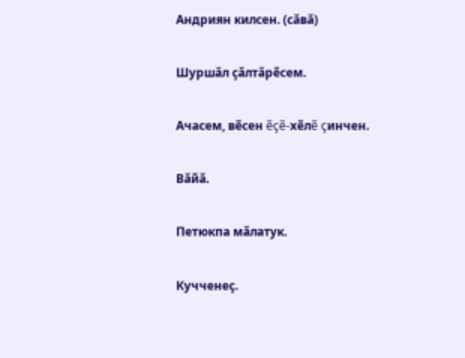Андриян килсен. (сǎвǎ)

Шуршǎл çǎлтǎрẽсем.

Ачасем, вẽсен ẽçẽ-хẽлẽ çинчен.

Вǎйǎ.

Петюкпа мǎлатук.

Кучченеç.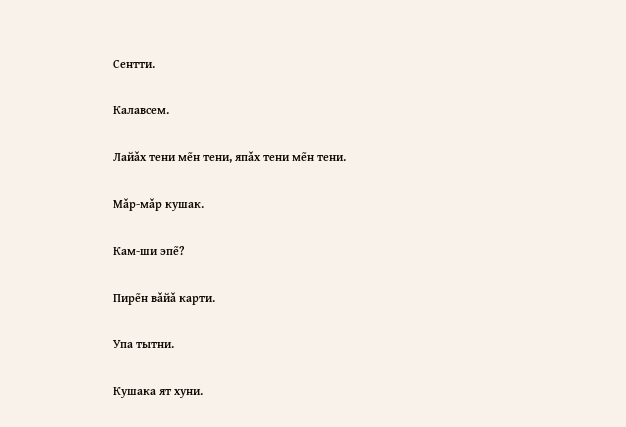Сентти.

Калавсем.

Лайǎх тени мẽн тени, япǎх тени мẽн тени.

Мǎр-мǎр кушак.

Кам-ши эпẽ?

Пирẽн вǎйǎ карти.

Упа тытни.

Кушака ят хуни.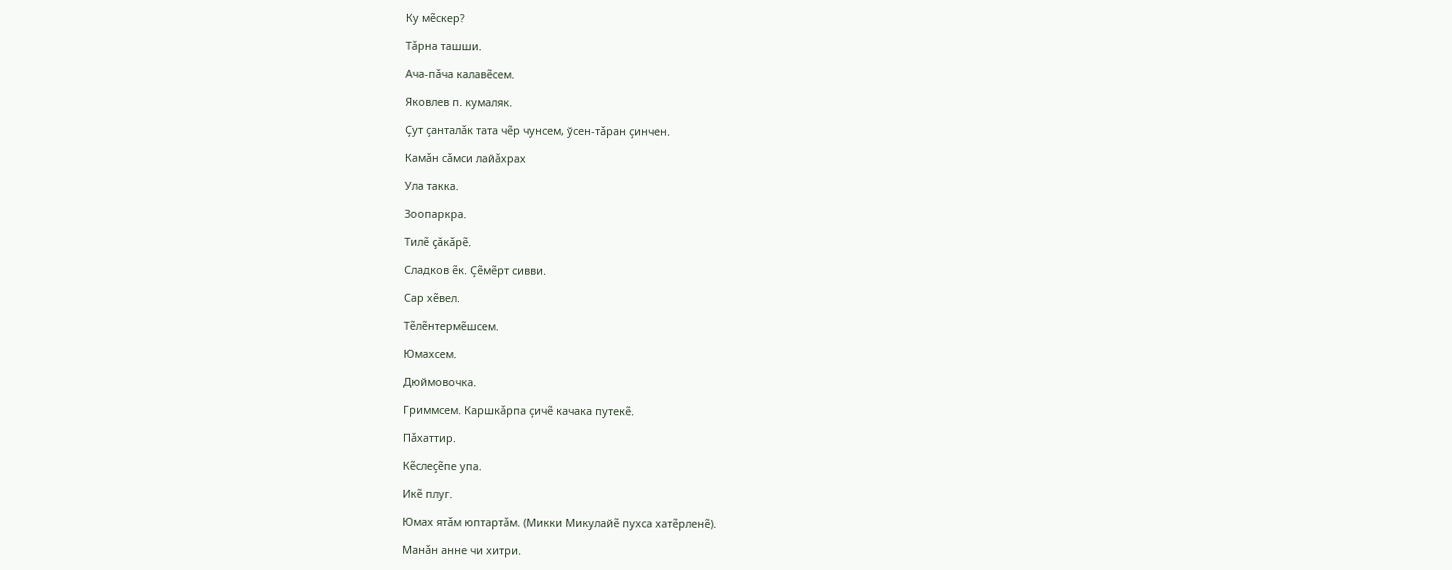Ку мẽскер?

Тǎрна ташши.

Ача-пǎча калавẽсем.

Яковлев п. кумаляк.

Çут çанталǎк тата чẽр чунсем, ўсен-тǎран çинчен.

Камǎн сǎмси лайǎхрах

Ула такка.

Зоопаркра.

Тилẽ çǎкǎрẽ.

Сладков ẽк. Çẽмẽрт сивви.

Сар хẽвел.

Тẽлẽнтермẽшсем.

Юмахсем.

Дюймовочка.

Гриммсем. Каршкǎрпа çичẽ качака путекẽ.

Пǎхаттир.

Кẽслеçẽпе упа.

Икẽ плуг.

Юмах ятǎм юптартǎм. (Микки Микулайẽ пухса хатẽрленẽ).

Манǎн анне чи хитри.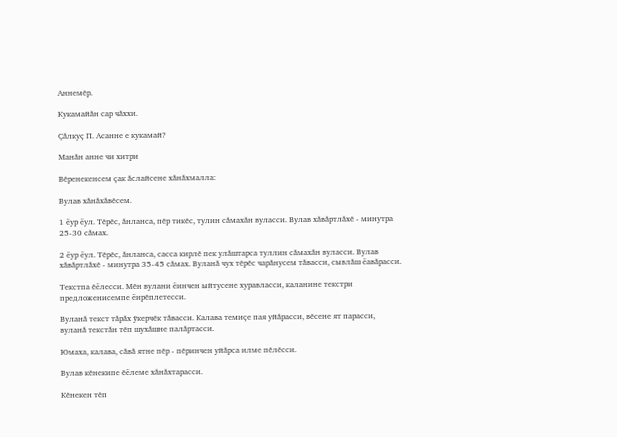Аннемẽр.

Кукамайǎн сар чǎххи.

Çǎлкуç П. Асанне е кукамай?

Манǎн анне чи хитри

Вẽренекенсем çак ǎслайсене хǎнǎхмалла:

Вулав хǎнǎхǎвẽсем.

1 ёур ёул. Тẽрẽс, ǎнланса, пẽр тикẽс, тулин сǎмахǎн вуласси. Вулав хǎвǎртлǎхẽ - минутра 25-30 сǎмах.

2 ёур ёул. Тẽрẽс, ǎнланса, сасса кирлẽ пек улǎштарса туллин сǎмахǎн вуласси. Вулав хǎвǎртлǎхẽ - минутра 35-45 сǎмах. Вуланǎ чух тẽрẽс чарǎнусем тǎвасси, сывлǎш ёавǎрасси.

Текстпа ẽёлесси. Мẽн вулани ёинчен ыйтусене хуравласси, каланине текстри предложенисемпе ёирẽплетесси.

Вуланǎ текст тǎрǎх ўкерчẽк тǎвасси. Калава темиçе пая уйǎрасси, вẽсене ят парасси, вуланǎ текстǎн тẽп шухǎшне палǎртасси.

Юмаха, калава, сǎвǎ ятне пẽр - пẽринчен уйǎрса илме пẽлẽсси.

Вулав кẽнекипе ẽёлеме хǎнǎхтарасси.

Кẽнекен тẽп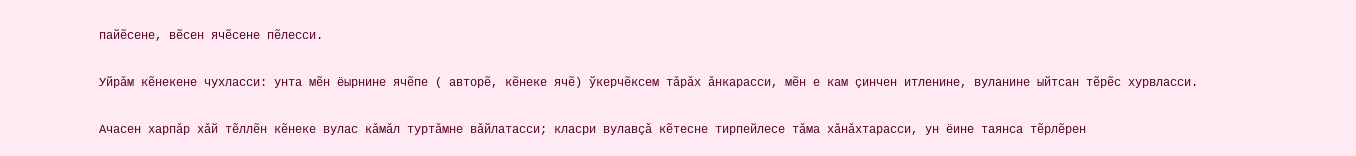пайẽсене, вẽсен ячẽсене пẽлесси.

Уйрǎм кẽнекене чухласси: унта мẽн ёырнине ячẽпе ( авторẽ, кẽнеке ячẽ) ўкерчẽксем тǎрǎх ǎнкарасси, мẽн е кам çинчен итленине, вуланине ыйтсан тẽрẽс хурвласси.

Ачасен харпǎр хǎй тẽллẽн кẽнеке вулас кǎмǎл туртǎмне вǎйлатасси; класри вулавçǎ кẽтесне тирпейлесе тǎма хǎнǎхтарасси, ун ёине таянса тẽрлẽрен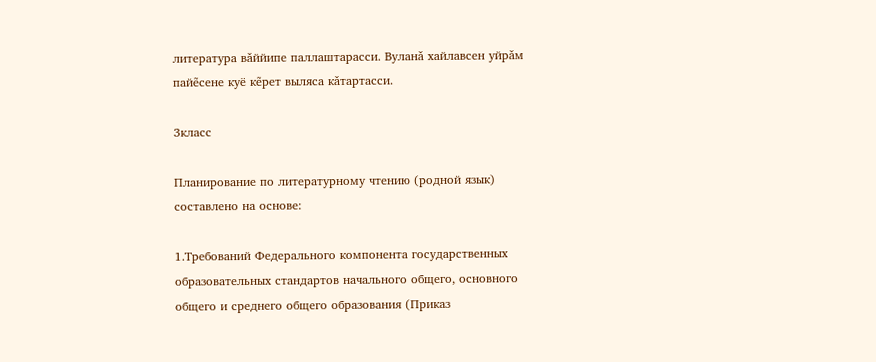литература вǎййипе паллаштарасси. Вуланǎ хайлавсен уйрǎм пайẽсене куё кẽрет выляса кǎтартасси.

3класс

Планирование по литературному чтению (родной язык) составлено на основе:

1.Требований Федерального компонента государственных образовательных стандартов начального общего, основного общего и среднего общего образования (Приказ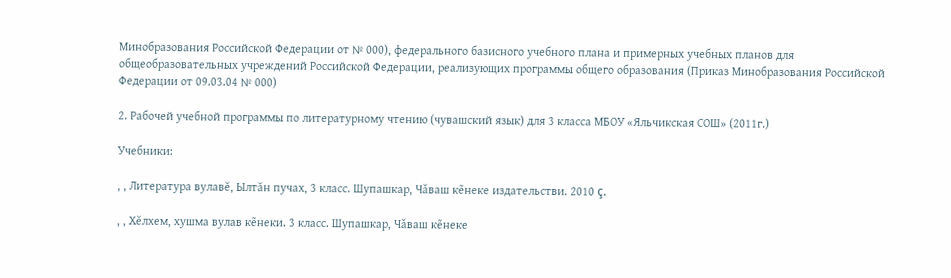Минобразования Российской Федерации от № 000), федерального базисного учебного плана и примерных учебных планов для общеобразовательных учреждений Российской Федерации, реализующих программы общего образования (Приказ Минобразования Российской Федерации от 09.03.04 № 000)

2. Рабочей учебной программы по литературному чтению (чувашский язык) для 3 класса МБОУ «Яльчикская СОШ» (2011г.)

Учебники:

, , Литература вулавĕ, Ылтăн пучах, 3 класс. Шупашкар, Чǎваш кẽнеке издательстви. 2010 ç.

, , Хĕлхем, хушма вулав кẽнеки. 3 класс. Шупашкар, Чǎваш кẽнеке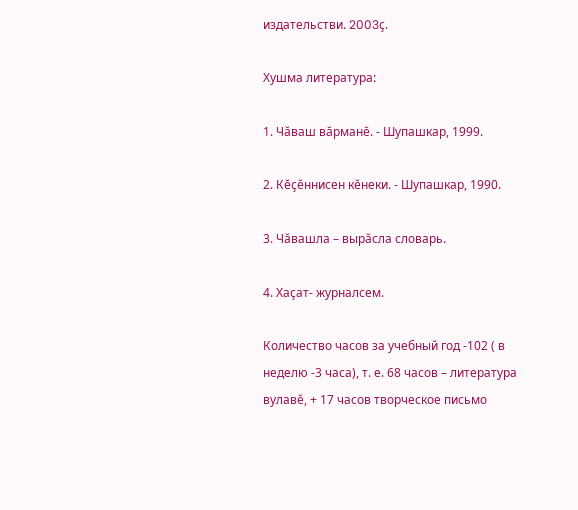издательстви. 2003ç.

Хушма литература:

1. Чăваш вăрманĕ. - Шупашкар, 1999.

2. Кĕçĕннисен кĕнеки. - Шупашкар, 1990.

3. Чăвашла – вырăсла словарь.

4. Хаçат- журналсем.

Количество часов за учебный год -102 ( в неделю -3 часа), т. е. 68 часов – литература вулавĕ, + 17 часов творческое письмо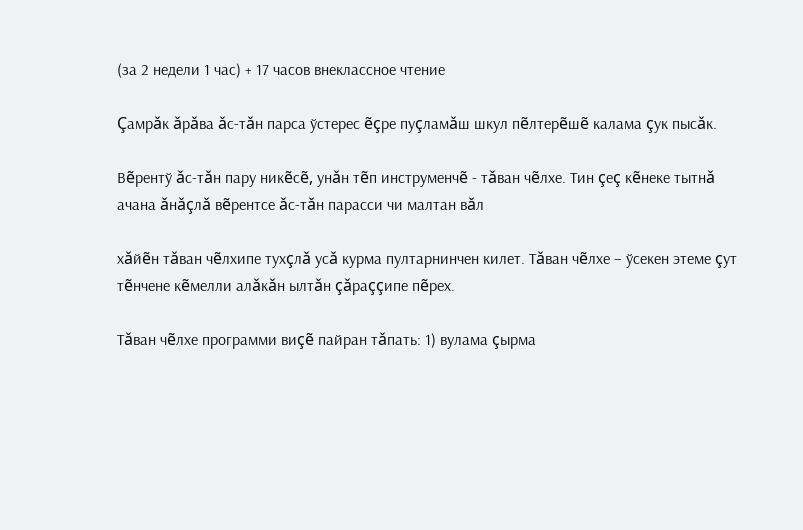(за 2 недели 1 час) + 17 часов внеклассное чтение

Çамрǎк ǎрǎва ǎс-тǎн парса ўстерес ẽçре пуçламǎш шкул пẽлтерẽшẽ калама çук пысǎк.

Вẽрентў ǎс-тǎн пару никẽсẽ, унǎн тẽп инструменчẽ - тǎван чẽлхе. Тин çеç кẽнеке тытнǎ ачана ǎнǎçлǎ вẽрентсе ǎс-тǎн парасси чи малтан вǎл

хǎйẽн тǎван чẽлхипе тухçлǎ усǎ курма пултарнинчен килет. Тǎван чẽлхе – ўсекен этеме çут тẽнчене кẽмелли алǎкǎн ылтǎн çǎраççипе пẽрех.

Тǎван чẽлхе программи виçẽ пайран тǎпать: 1) вулама çырма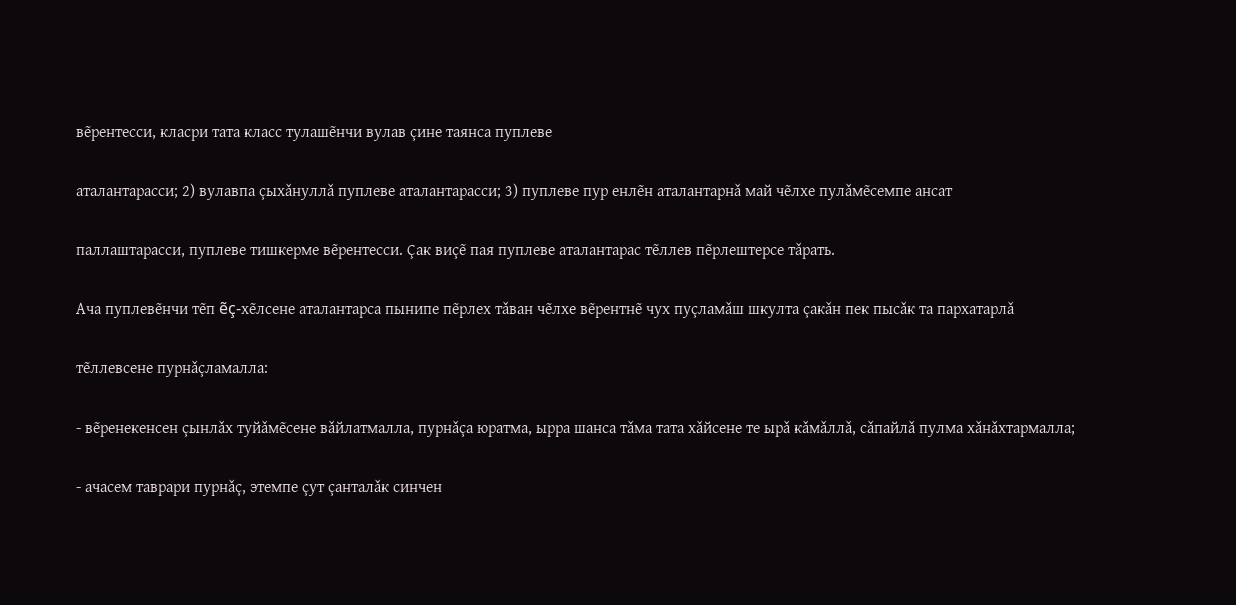вẽрентесси, класри тата класс тулашẽнчи вулав çине таянса пуплеве

аталантарасси; 2) вулавпа çыхǎнуллǎ пуплеве аталантарасси; 3) пуплеве пур енлẽн аталантарнǎ май чẽлхе пулǎмẽсемпе ансат

паллаштарасси, пуплеве тишкерме вẽрентесси. Çак виçẽ пая пуплеве аталантарас тẽллев пẽрлештерсе тǎрать.

Ача пуплевẽнчи тẽп ẽç-хẽлсене аталантарса пынипе пẽрлех тǎван чẽлхе вẽрентнẽ чух пуçламǎш шкулта çакǎн пек пысǎк та пархатарлǎ

тẽллевсене пурнǎçламалла:

- вẽренекенсен çынлǎх туйǎмẽсене вǎйлатмалла, пурнǎçа юратма, ырра шанса тǎма тата хǎйсене те ырǎ кǎмǎллǎ, сǎпайлǎ пулма хǎнǎхтармалла;

- ачасем таврари пурнǎç, этемпе çут çанталǎк синчен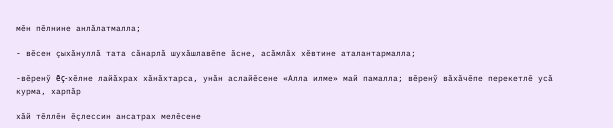мẽн пẽлнине анлǎлатмалла;

- вẽсен çыхǎнуллǎ тата сǎнарлǎ шухǎшлавẽпе ăсне, асǎмлăх хĕвтине аталантармалла;

-вẽренў ẽç-хẽлне лайǎхрах хǎнǎхтарса, унǎн аслайẽсене «Алла илме» май памалла; вẽренў вǎхǎчẽпе перекетлẽ усǎ курма, харпǎр

хǎй тẽллẽн ẽçлессин ансатрах мелẽсене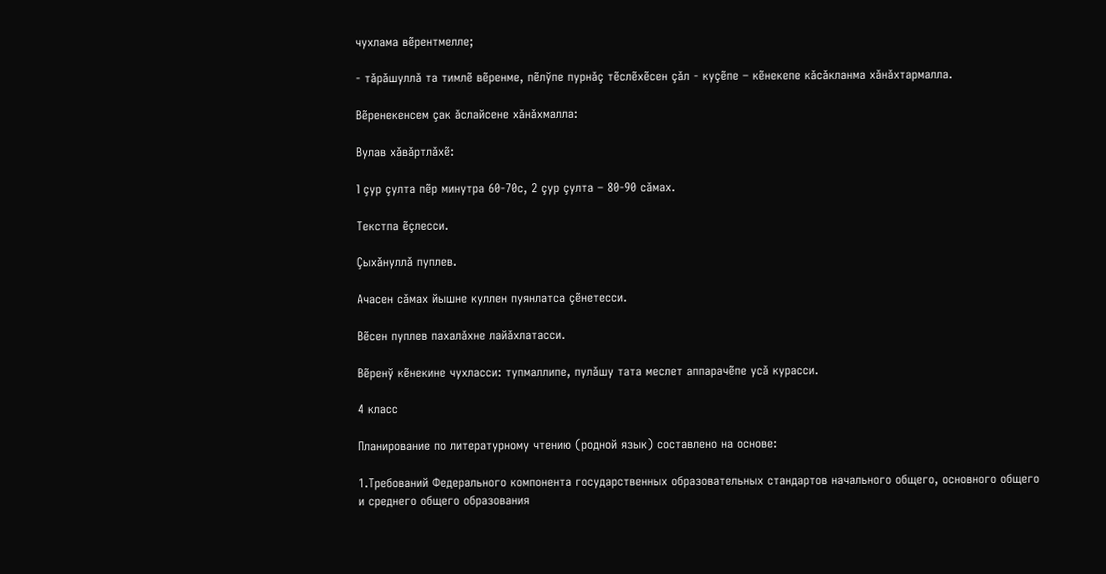чухлама вẽрентмелле;

- тǎрǎшуллǎ та тимлẽ вẽренме, пẽлўпе пурнǎç тẽслẽхẽсен çǎл - куçẽпе – кẽнекепе кǎсǎкланма хǎнǎхтармалла.

Вẽренекенсем çак ǎслайсене хǎнǎхмалла:

Вулав хǎвǎртлǎхẽ:

1 çур çулта пẽр минутра 60-70с, 2 çур çулта – 80-90 сǎмах.

Текстпа ẽçлесси.

Çыхǎнуллǎ пуплев.

Ачасен сǎмах йышне куллен пуянлатса çẽнетесси.

Вẽсен пуплев пахалǎхне лайǎхлатасси.

Вẽренў кẽнекине чухласси: тупмаллипе, пулǎшу тата меслет аппарачẽпе усǎ курасси.

4 класс

Планирование по литературному чтению (родной язык) составлено на основе:

1.Требований Федерального компонента государственных образовательных стандартов начального общего, основного общего и среднего общего образования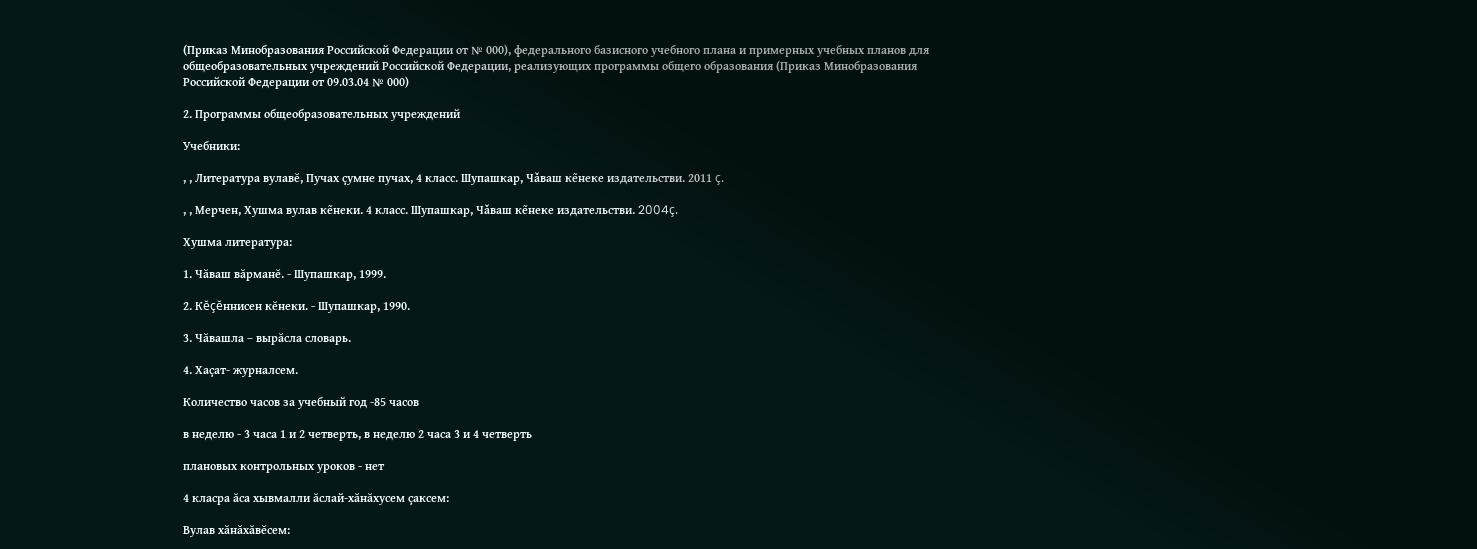(Приказ Минобразования Российской Федерации от № 000), федерального базисного учебного плана и примерных учебных планов для общеобразовательных учреждений Российской Федерации, реализующих программы общего образования (Приказ Минобразования Российской Федерации от 09.03.04 № 000)

2. Программы общеобразовательных учреждений

Учебники:

, , Литература вулавĕ, Пучах çумне пучах, 4 класс. Шупашкар, Чǎваш кẽнеке издательстви. 2011 ç.

, , Мерчен, Хушма вулав кẽнеки. 4 класс. Шупашкар, Чǎваш кẽнеке издательстви. 2004ç.

Хушма литература:

1. Чăваш вăрманĕ. - Шупашкар, 1999.

2. Кĕçĕннисен кĕнеки. - Шупашкар, 1990.

3. Чăвашла – вырăсла словарь.

4. Хаçат- журналсем.

Количество часов за учебный год -85 часов

в неделю - 3 часа 1 и 2 четверть, в неделю 2 часа 3 и 4 четверть

плановых контрольных уроков - нет

4 класра ăса хывмалли ăслай-хăнăхусем çаксем:

Вулав хăнăхăвĕсем: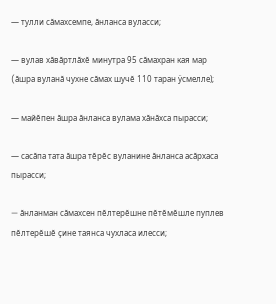— тулли сăмахсемпе, ăнланса вуласси;

— вулав хăвăртлăхĕ минутра 95 сăмахран кая мар (ăшра вуланă чухне сăмах шучĕ 110 таран ÿсмелле);

— майĕпен ăшра ăнланса вулама хăнăхса пырасси;

— сасăпа тата ăшра тĕрĕс вуланине ăнланса асăрхаса пырасси;

— ăнланман сăмахсен пĕлтерĕшне пĕтĕмĕшле пуплев пĕлтерĕшĕ çине таянса чухласа илесси;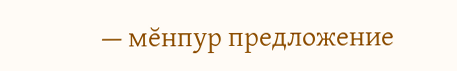— мĕнпур предложение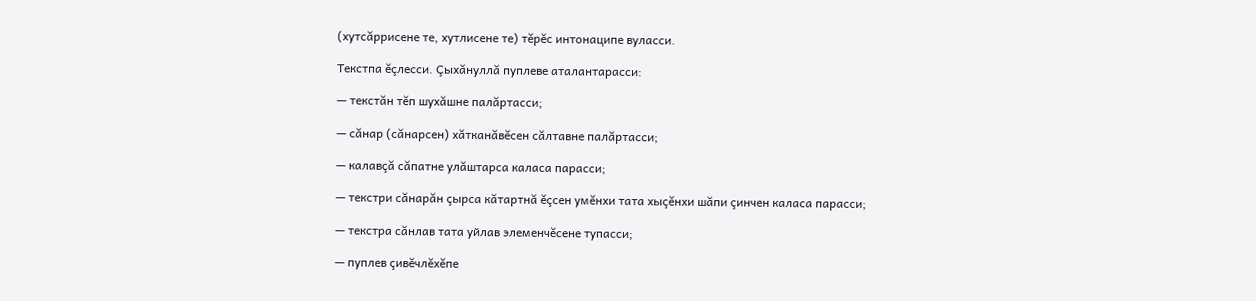(хутсăррисене те, хутлисене те) тĕрĕс интонаципе вуласси.

Текстпа ĕçлесси. Çыхăнуллă пуплеве аталантарасси:

— текстăн тĕп шухăшне палăртасси;

— сăнар (сăнарсен) хăтканăвĕсен сăлтавне палăртасси;

— калавçă сăпатне улăштарса каласа парасси;

— текстри сăнарăн çырса кăтартнă ĕçсен умĕнхи тата хыçĕнхи шăпи çинчен каласа парасси;

— текстра сăнлав тата уйлав элеменчĕсене тупасси;

— пуплев çивĕчлĕхĕпе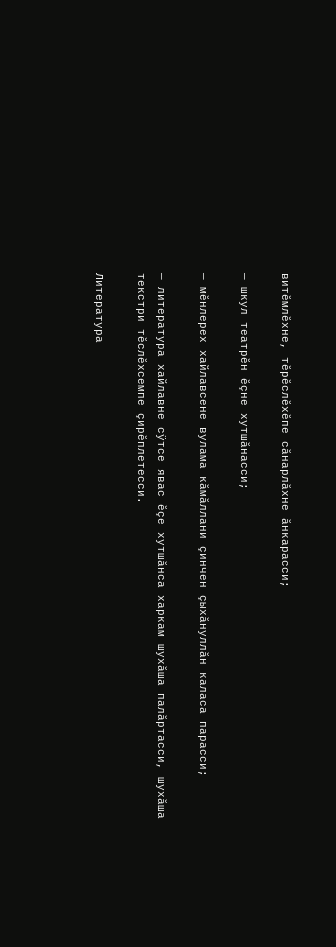витĕмлĕхне, тĕрĕслĕхĕпе сăнарлăхне ăнкарасси;

— шкул театрĕн ĕçне хутшăнасси;

— мĕнлерех хайлавсене вулама кăмăллани çинчен çыхăнуллăн каласа парасси;

— литература хайлавне сÿтсе явас ĕçе хутшăнса харкам шухăша палăртасси, шухăша текстри тĕслĕхсемпе çирĕплетесси.

Литература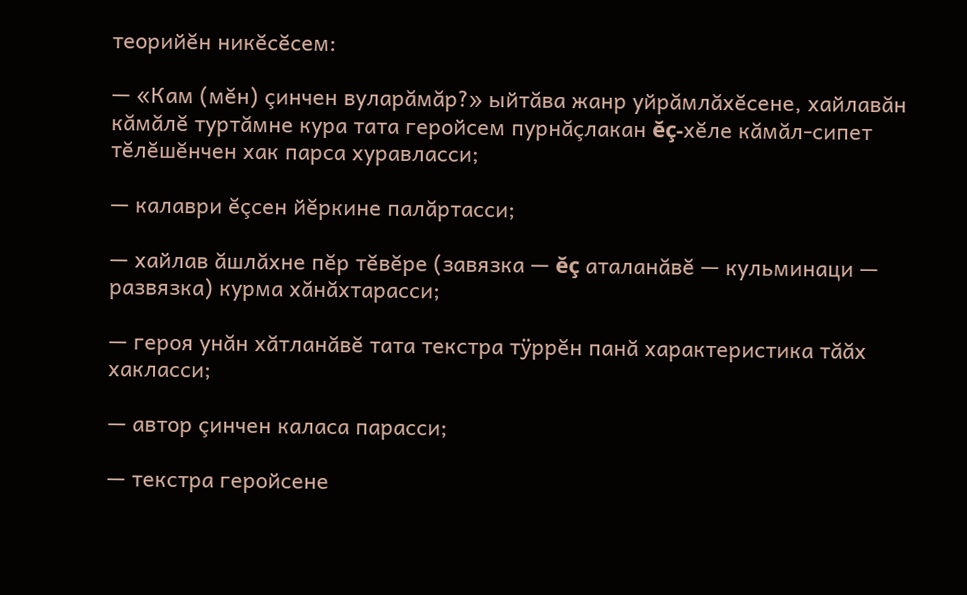теорийĕн никĕсĕсем:

— «Кам (мĕн) çинчен вуларăмăр?» ыйтăва жанр уйрăмлăхĕсене, хайлавăн кăмăлĕ туртăмне кура тата геройсем пурнăçлакан ĕç-хĕле кăмăл-сипет тĕлĕшĕнчен хак парса хуравласси;

— калаври ĕçсен йĕркине палăртасси;

— хайлав ăшлăхне пĕр тĕвĕре (завязка — ĕç аталанăвĕ — кульминаци — развязка) курма хăнăхтарасси;

— героя унăн хăтланăвĕ тата текстра тÿррĕн панă характеристика тăăх хакласси;

— автор çинчен каласа парасси;

— текстра геройсене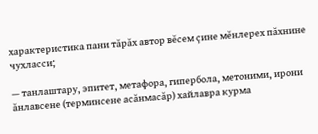характеристика пани тăрăх автор вĕсем çине мĕнлерех пăхнине чухласси;

— танлаштару, эпитет, метафора, гипербола, метоними, ирони ăнлавсене (терминсене асăнмасăр) хайлавра курма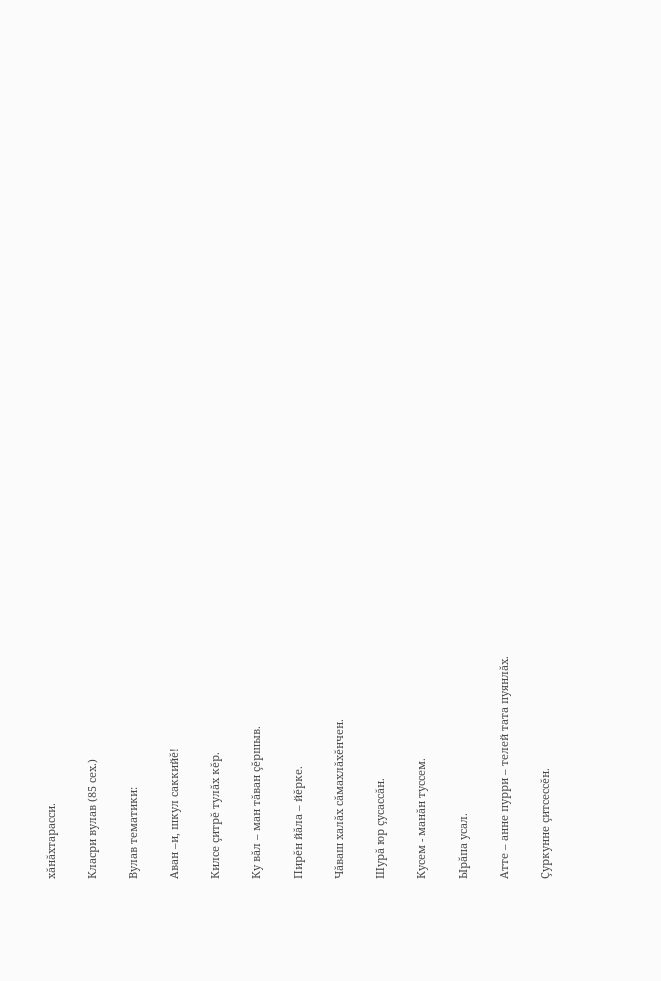хăнăхтарасси.

Класри вулав (85 сех.)

Вулав тематики:

Аван –и, шкул саккийĕ!

Килсе çитрĕ тулăх кĕр.

Ку вăл – ман тăван çĕршыв.

Пирĕн йăла – йĕрке.

Чăваш халăх сăмахлăхĕнчен.

Шурă юр çусассăн.

Кусем - манăн туссем.

Ырăпа усал.

Атте – анне пурри – телей тата пуянлăх.

Çуркунне çитсессĕн.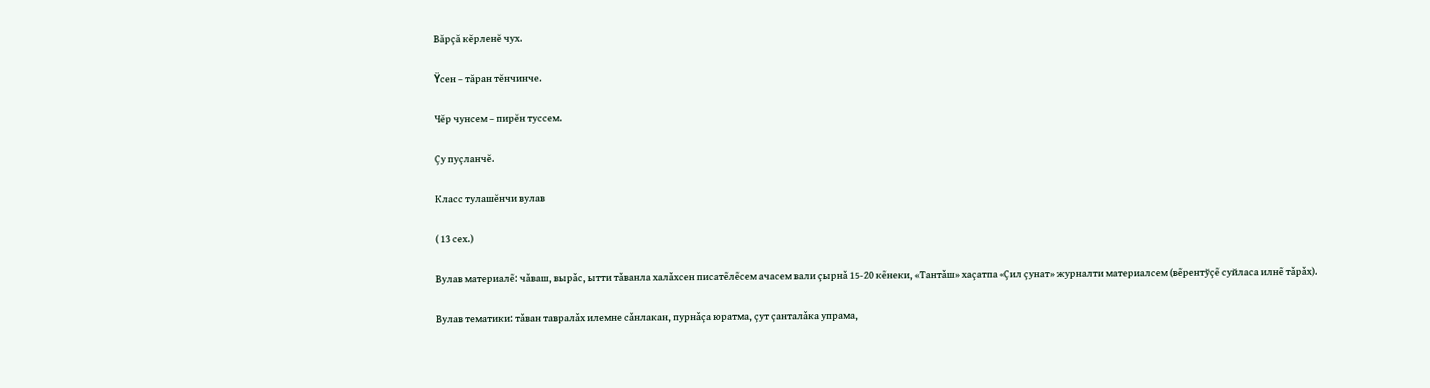Вăрçă кĕрленĕ чух.

Ϋсен – тăран тĕнчинче.

Чĕр чунсем – пирĕн туссем.

Çу пуçланчĕ.

Класс тулашĕнчи вулав

( 13 сех.)

Вулав материалẽ: чǎваш, вырǎс, ытти тǎванла халǎхсен писатẽлẽсем ачасем вали çырнǎ 15-20 кẽнеки, «Тантǎш» хаçатпа «Çил çунат» журналти материалсем (вẽрентўçẽ суйласа илнẽ тǎрǎх).

Вулав тематики: тǎван тавралǎх илемне сǎнлакан, пурнǎçа юратма, çут çанталǎка упрама,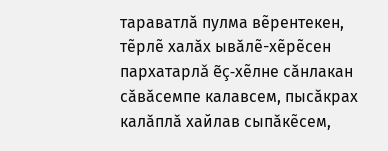тараватлǎ пулма вẽрентекен, тẽрлẽ халǎх ывǎлẽ-хẽрẽсен пархатарлǎ ẽç-хẽлне сǎнлакан сǎвǎсемпе калавсем, пысǎкрах калǎплǎ хайлав сыпǎкẽсем,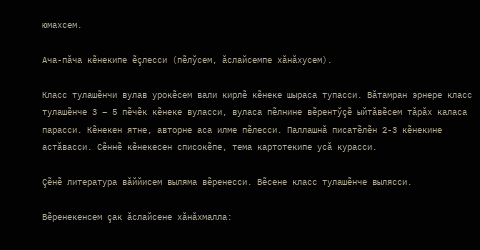юмахсем.

Ача-пǎча кẽнекипе ẽçлесси (пẽлўсем, ǎслайсемпе хǎнǎхусем).

Класс тулашẽнчи вулав урокẽсем вали кирлẽ кẽнеке шыраса тупасси. Вǎтамран эрнере класс тулашẽнче 3 – 5 пẽчẽк кẽнеке вуласси, вуласа пẽлнине вẽрентўçẽ ыйтǎвẽсем тǎрǎх каласа парасси. Кẽнекен ятне, авторне аса илме пẽлесси. Паллашнǎ писатẽлẽн 2-3 кẽнекине астǎвасси. Сẽннẽ кẽнекесен списокẽпе, тема картотекипе усǎ курасси.

Çẽнẽ литература вǎййисем выляма вẽренесси. Вẽсене класс тулашẽнче вылясси.

Вẽренекенсем çак ǎслайсене хǎнǎхмалла: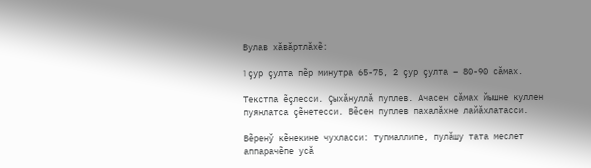Вулав хǎвǎртлǎхẽ:

1 çур çулта пẽр минутра 65-75, 2 çур çулта – 80-90 сǎмах.

Текстпа ẽçлесси. Çыхǎнуллǎ пуплев. Ачасен сǎмах йышне куллен пуянлатса çẽнетесси. Вẽсен пуплев пахалǎхне лайǎхлатасси.

Вẽренў кẽнекине чухласси: тупмаллипе, пулǎшу тата меслет аппарачẽпе усǎ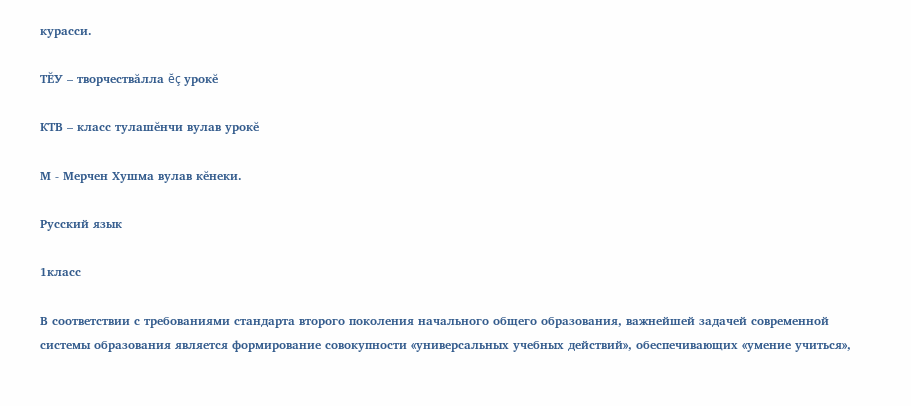курасси.

ТĔУ – творчествăлла ĕç урокĕ

КТВ – класс тулашĕнчи вулав урокĕ

М - Мерчен Хушма вулав кĕнеки.

Русский язык

1класс

В соответствии с требованиями стандарта второго поколения начального общего образования, важнейшей задачей современной системы образования является формирование совокупности «универсальных учебных действий», обеспечивающих «умение учиться»,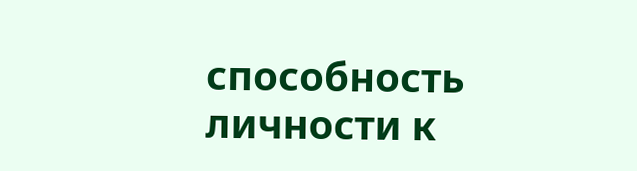способность личности к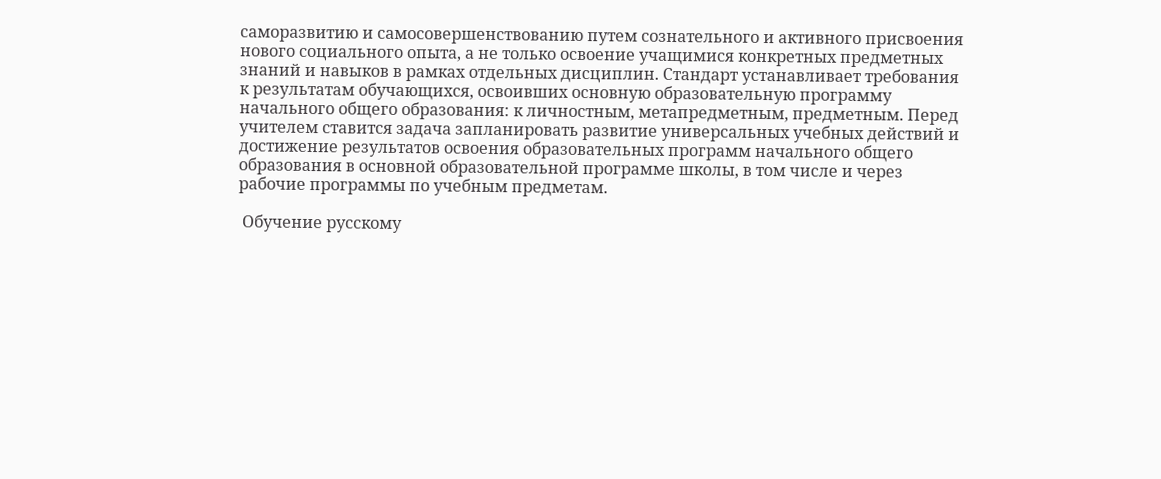саморазвитию и самосовершенствованию путем сознательного и активного присвоения нового социального опыта, а не только освоение учащимися конкретных предметных знаний и навыков в рамках отдельных дисциплин. Стандарт устанавливает требования к результатам обучающихся, освоивших основную образовательную программу начального общего образования: к личностным, метапредметным, предметным. Перед учителем ставится задача запланировать развитие универсальных учебных действий и достижение результатов освоения образовательных программ начального общего образования в основной образовательной программе школы, в том числе и через рабочие программы по учебным предметам.

 Обучение русскому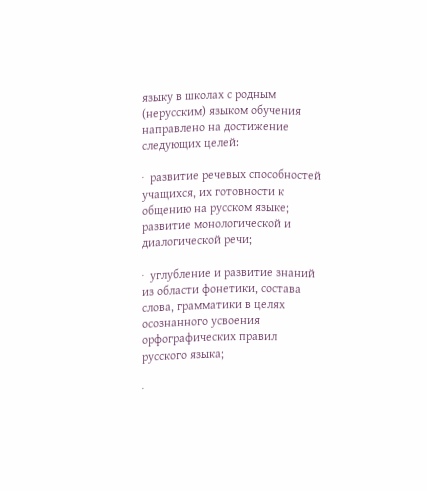языку в школах с родным (нерусским) языком обучения направлено на достижение следующих целей:

·  развитие речевых способностей учащихся, их готовности к общению на русском языке; развитие монологической и диалогической речи;

·  углубление и развитие знаний из области фонетики, состава слова, грамматики в целях осознанного усвоения орфографических правил русского языка;

·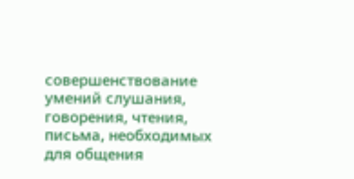совершенствование  умений слушания, говорения, чтения, письма, необходимых для общения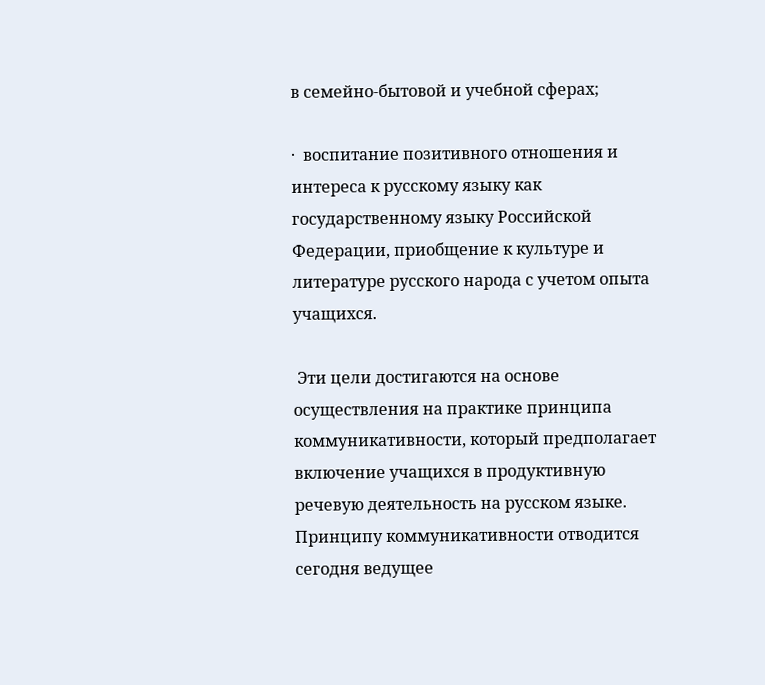в семейно-бытовой и учебной сферах;

·  воспитание позитивного отношения и интереса к русскому языку как государственному языку Российской Федерации, приобщение к культуре и литературе русского народа с учетом опыта учащихся.

 Эти цели достигаются на основе осуществления на практике принципа коммуникативности, который предполагает включение учащихся в продуктивную речевую деятельность на русском языке. Принципу коммуникативности отводится сегодня ведущее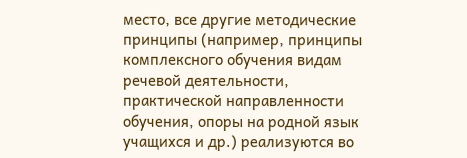место, все другие методические принципы (например, принципы комплексного обучения видам речевой деятельности, практической направленности обучения, опоры на родной язык учащихся и др.) реализуются во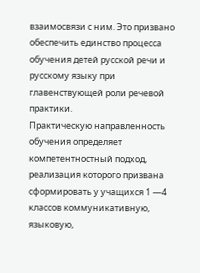взаимосвязи с ним. Это призвано обеспечить единство процесса обучения детей русской речи и русскому языку при главенствующей роли речевой практики.
Практическую направленность обучения определяет компетентностный подход, реализация которого призвана сформировать у учащихся 1 —4 классов коммуникативную, языковую,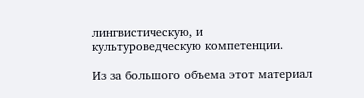лингвистическую, и культуроведческую компетенции.

Из за большого объема этот материал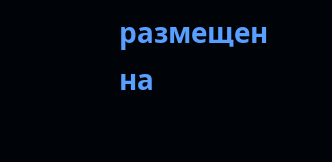размещен на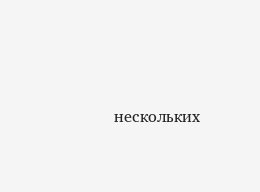нескольких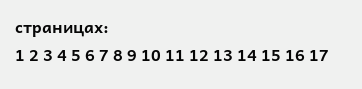страницах:
1 2 3 4 5 6 7 8 9 10 11 12 13 14 15 16 17